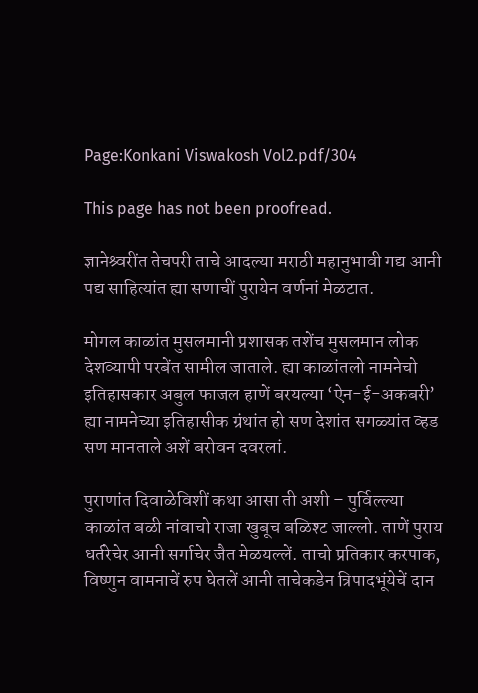Page:Konkani Viswakosh Vol2.pdf/304

This page has not been proofread.

ज्ञानेश्र्वरींत तेचपरी ताचे आदल्या मराठी महानुभावी गद्य आनी पद्य साहित्यांत ह्या सणाचीं पुरायेन वर्णनां मेळटात.

मोगल काळांत मुसलमानी प्रशासक तशेंच मुसलमान लोक देशव्यापी परबेंत सामील जाताले. ह्या काळांतलो नामनेचो इतिहासकार अबुल फाजल हाणें बरयल्या ‘ऐन-ई-अकबरी’ ह्या नामनेच्या इतिहासीक ग्रंथांत हो सण देशांत सगळ्यांत व्हड सण मानताले अशें बरोवन दवरलां.

पुराणांत दिवाळेविशीं कथा आसा ती अशी – पुर्विल्ल्या काळांत बळी नांवाचो राजा खुबूच बळिश्ट जाल्लो. ताणें पुराय धर्तरेचेर आनी सर्गाचेर जैत मेळयल्लें. ताचो प्रतिकार करपाक, विष्णुन वामनाचें रुप घेतलें आनी ताचेकडेन त्रिपादभूंयेचें दान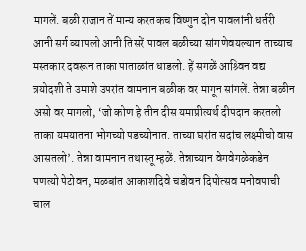मागलें. बळी राजान तें मान्य करतकच विष्णुन दोन पावलांनी धर्तरी आनी सर्ग व्यापलो आनी तिसरें पावल बळीच्या सांगणेवयल्यान ताच्याच मस्तकार दवरून ताका पाताळांत धाडलो. हें सगळें आश्र्विन वद्य त्रयोदशी ते उमाशे उपरांत वामनान बळीक वर मागून सांगलें. तेन्ना बळीन असो वर मागलो, ‘जो कोण हे तीन दीस यमाप्रीत्यर्थ दीपदान करतलो ताका यमयातना भोगच्यो पडच्योनात. ताच्या घरांत सदांच लक्ष्मीचो वास आसतलो’. तेन्ना वामनान तथास्तू म्हळें. तेन्नाच्यान वेगवेगळेकडेन पणत्यो पेटोवन, मळबांत आकाशदिवे चडोवन दिपोत्सव मनोवपाची चाल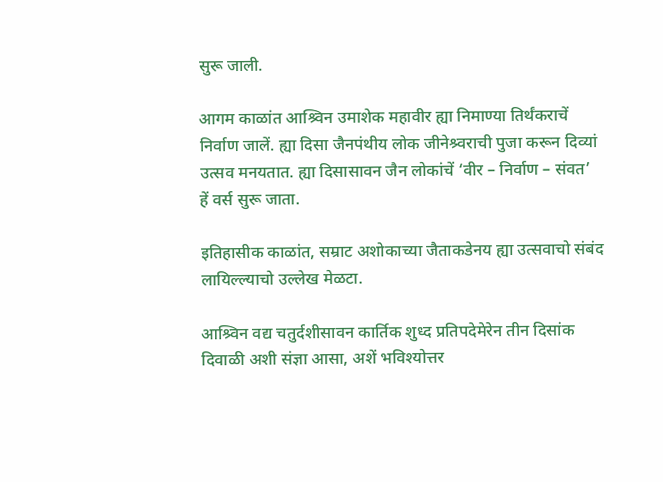सुरू जाली.

आगम काळांत आश्र्विन उमाशेक महावीर ह्या निमाण्या तिर्थंकराचें निर्वाण जालें. ह्या दिसा जैनपंथीय लोक जीनेश्र्वराची पुजा करून दिव्यां उत्सव मनयतात. ह्या दिसासावन जैन लोकांचें ‘वीर – निर्वाण – संवत’ हें वर्स सुरू जाता.

इतिहासीक काळांत, सम्राट अशोकाच्या जैताकडेनय ह्या उत्सवाचो संबंद लायिल्ल्याचो उल्लेख मेळटा.

आश्र्विन वद्य चतुर्दशीसावन कार्तिक शुध्द प्रतिपदेमेरेन तीन दिसांक दिवाळी अशी संज्ञा आसा, अशें भविश्योत्तर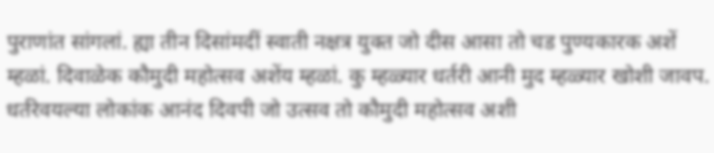पुराणांत सांगलां. ह्या तीन दिसांमदीं स्वाती नक्षत्र युक्त जो दीस आसा तो चड पुण्यकारक अशें म्हळां. दिवाळेक कौमुदी महोत्सव अशेंय म्हळां. कु म्हळ्यार धर्तरी आनी मुद म्हळ्यार खोशी जावप. धर्तरेवयल्या लोकांक आनंद दिवपी जो उत्सव तो कौमुदी महोत्सव अशी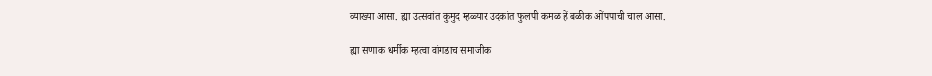व्याख्या आसा. ह्या उत्सवांत कुमुद म्हळ्यार उदकांत फुलपी कमळ हें बळीक ओंपपाची चाल आसा.

ह्या सणाक धर्मीक म्हत्वा वांगडाच समाजीक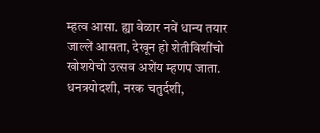म्हत्व आसा. ह्या वेळार नवें धान्य तयार जाल्लें आसता, देखून हो शेतीविशींचो खोशयेचो उत्सव अशेंय म्हणप जाता. धनत्रयोदशी, नरक चतुर्दशी,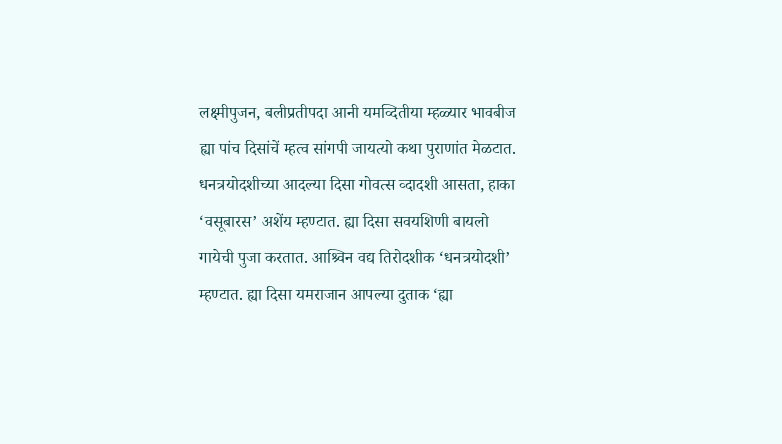लक्ष्मीपुजन, बलीप्रतीपदा आनी यमव्दितीया म्हळ्यार भावबीज ह्या पांच दिसांचें म्हत्व सांगपी जायत्यो कथा पुराणांत मेळटात. धनत्रयोदशीच्या आदल्या दिसा गोवत्स व्दादशी आसता, हाका ‘वसूबारस’ अशेंय म्हण्टात. ह्या दिसा सवयशिणी बायलो गायेची पुजा करतात. आश्र्विन वद्य तिरोदशीक ‘धनत्रयोदशी’ म्हण्टात. ह्या दिसा यमराजान आपल्या दुताक ‘ह्या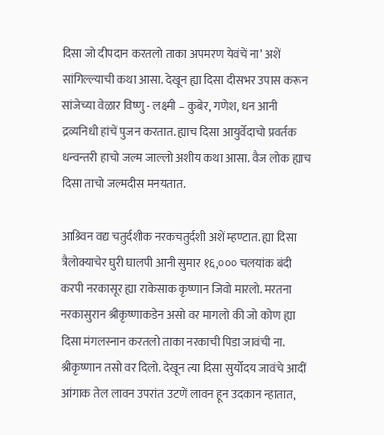दिसा जो दीपदान करतलो ताका अपमरण येवंचें ना’ अशें सांगिल्ल्याची कथा आसा. देखून ह्या दिसा दीसभर उपास करून सांजेच्या वेळार विष्णु - लक्ष्मी – कुबेर, गणेश, धन आनी द्रव्यनिधी हांचें पुजन करतात. ह्याच दिसा आयुर्वेदाचो प्रवर्तक धन्वन्तरी हाचो जल्म जाल्लो अशीय कथा आसा. वैज लोक ह्याच दिसा ताचो जल्मदीस मनयतात.

आश्र्विन वद्य चतुर्दशीक नरकचतुर्दशी अशें म्हण्टात. ह्या दिसा त्रैलोक्याचेर घुरी घालपी आनी सुमार १६,००० चलयांक बंदी करपी नरकासूर ह्या राकेसाक कृष्णान जिवो मारलो. मरतना नरकासुरान श्रीकृष्णाकडेन असो वर मागलो की जो कोण ह्या दिसा मंगलस्नान करतलो ताका नरकाची पिडा जावंची ना. श्रीकृष्णान तसो वर दिलो. देखून त्या दिसा सुर्योदय जावंचे आदीं आंगाक तेल लावन उपरांत उटणें लावन हून उदकान न्हातात,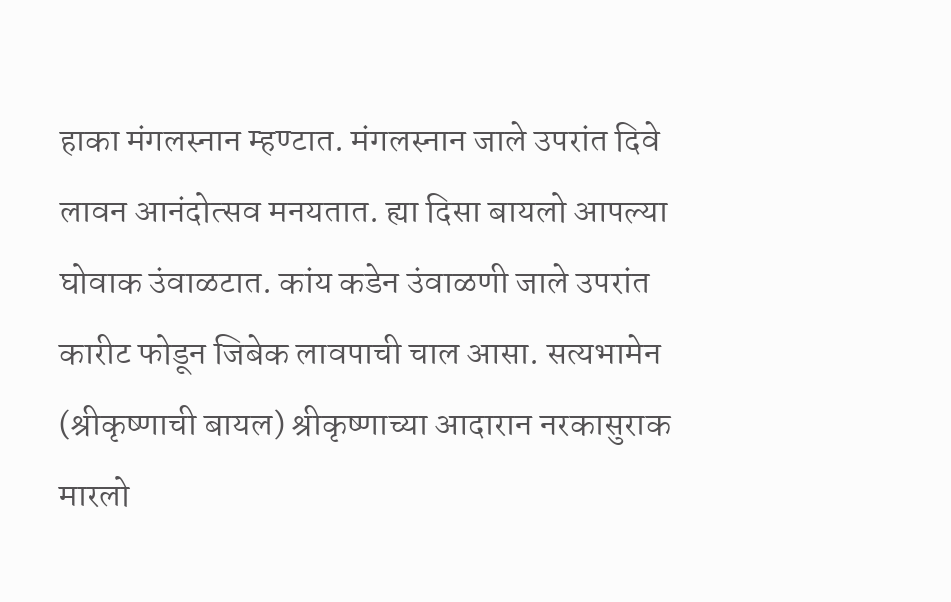हाका मंगलस्नान म्हण्टात. मंगलस्नान जाले उपरांत दिवे लावन आनंदोत्सव मनयतात. ह्या दिसा बायलो आपल्या घोवाक उंवाळटात. कांय कडेन उंवाळणी जाले उपरांत कारीट फोडून जिबेक लावपाची चाल आसा. सत्यभामेन (श्रीकृष्णाची बायल) श्रीकृष्णाच्या आदारान नरकासुराक मारलो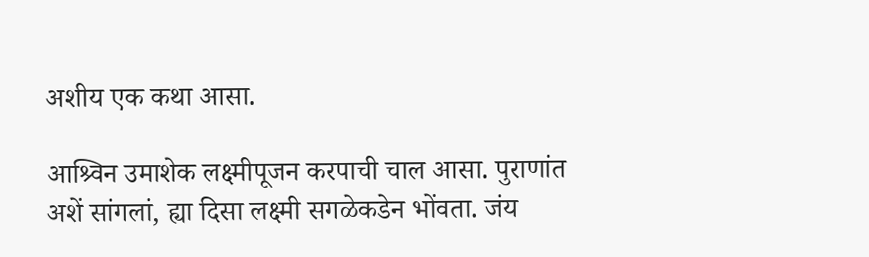अशीय एक कथा आसा.

आश्र्विन उमाशेक लक्ष्मीपूजन करपाची चाल आसा. पुराणांत अशें सांगलां, ह्या दिसा लक्ष्मी सगळेकडेन भोंवता. जंय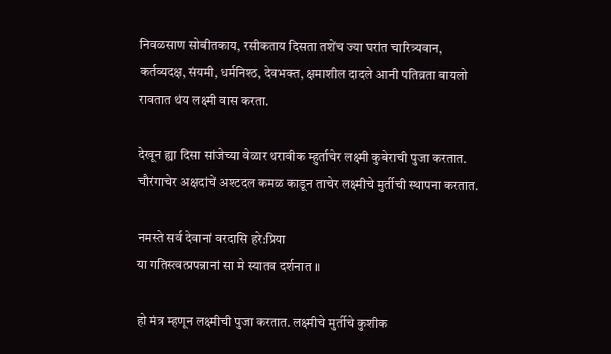निवळसाण सोबीतकाय, रसीकताय दिसता तशेंच ज्या घरांत चारित्र्यवान, कर्तव्यदक्ष, संयमी, धर्मनिश्ठ, देवभक्त, क्षमाशील दादले आनी पतिव्रता बायलो रावतात थंय लक्ष्मी वास करता.

देखून ह्या दिसा सांजेच्या वेळार थरावीक म्हुर्ताचेर लक्ष्मी कुबेराची पुजा करतात. चौरंगाचेर अक्षदांचें अश्टदल कमळ काडून ताचेर लक्ष्मीचे मुर्तीची स्थापना करतात.

नमस्ते सर्व देवानां वरदासि हरे:प्रिया
या गतिस्त्वत्प्रपन्नानां सा मे स्यातव दर्शनात ॥

हो मंत्र म्हणून लक्ष्मीची पुजा करतात. लक्ष्मीचे मुर्तीचे कुशीक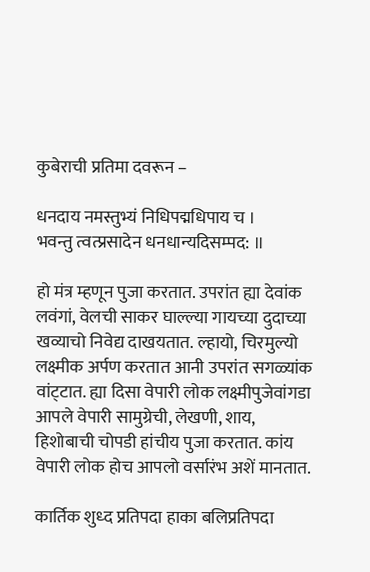कुबेराची प्रतिमा दवरून –

धनदाय नमस्तुभ्यं निधिपद्मधिपाय च ।
भवन्तु त्वत्प्रसादेन धनधान्यदिसम्पद: ॥

हो मंत्र म्हणून पुजा करतात. उपरांत ह्या देवांक लवंगां, वेलची साकर घाल्ल्या गायच्या दुदाच्या खव्याचो निवेद्य दाखयतात. ल्हायो, चिरमुल्यो लक्ष्मीक अर्पण करतात आनी उपरांत सगळ्यांक वांट्‌टात. ह्या दिसा वेपारी लोक लक्ष्मीपुजेवांगडा आपले वेपारी सामुग्रेची, लेखणी, शाय, हिशोबाची चोपडी हांचीय पुजा करतात. कांय वेपारी लोक होच आपलो वर्सारंभ अशें मानतात.

कार्तिक शुध्द प्रतिपदा हाका बलिप्रतिपदा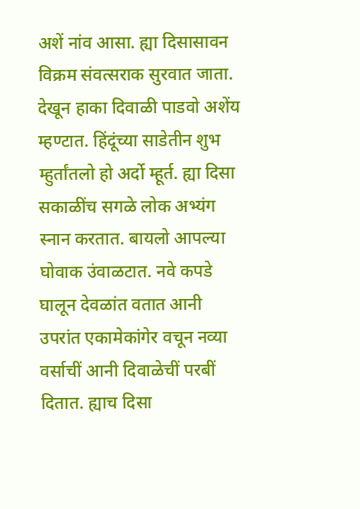अशें नांव आसा. ह्या दिसासावन विक्रम संवत्सराक सुरवात जाता. देखून हाका दिवाळी पाडवो अशेंय म्हण्टात. हिंदूंच्या साडेतीन शुभ म्हुर्तांतलो हो अर्दो म्हूर्त. ह्या दिसा सकाळींच सगळे लोक अभ्यंग स्नान करतात. बायलो आपल्या घोवाक उंवाळटात. नवे कपडे घालून देवळांत वतात आनी उपरांत एकामेकांगेर वचून नव्या वर्साचीं आनी दिवाळेचीं परबीं दितात. ह्याच दिसा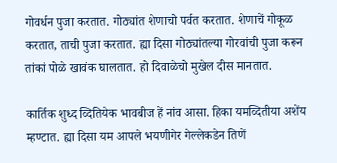गोवर्धन पुजा करतात. गोठ्यांत शेणाचो पर्वत करतात. शेणाचें गोकूळ करतात, ताची पुजा करतात. ह्या दिसा गोठ्यांतल्या गोरवांची पुजा करून तांकां पोळे खावंक घालतात. हो दिवाळेचो मुखेल दीस मानतात.

कार्तिक शुध्द व्दितियेक भावबीज हें नांव आसा. हिका यमव्दितीया अशेंय म्हण्टात. ह्या दिसा यम आपले भयणीगेर गेल्लेकडेन तिणें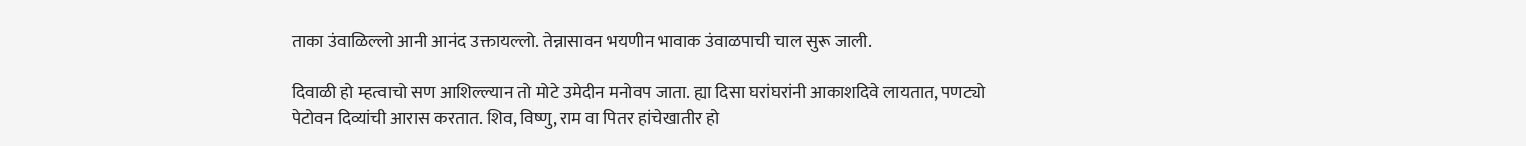ताका उंवाळिल्लो आनी आनंद उक्तायल्लो. तेन्नासावन भयणीन भावाक उंवाळपाची चाल सुरू जाली.

दिवाळी हो म्हत्वाचो सण आशिल्ल्यान तो मोटे उमेदीन मनोवप जाता. ह्या दिसा घरांघरांनी आकाशदिवे लायतात, पणट्यो पेटोवन दिव्यांची आरास करतात. शिव, विष्णु, राम वा पितर हांचेखातीर हो